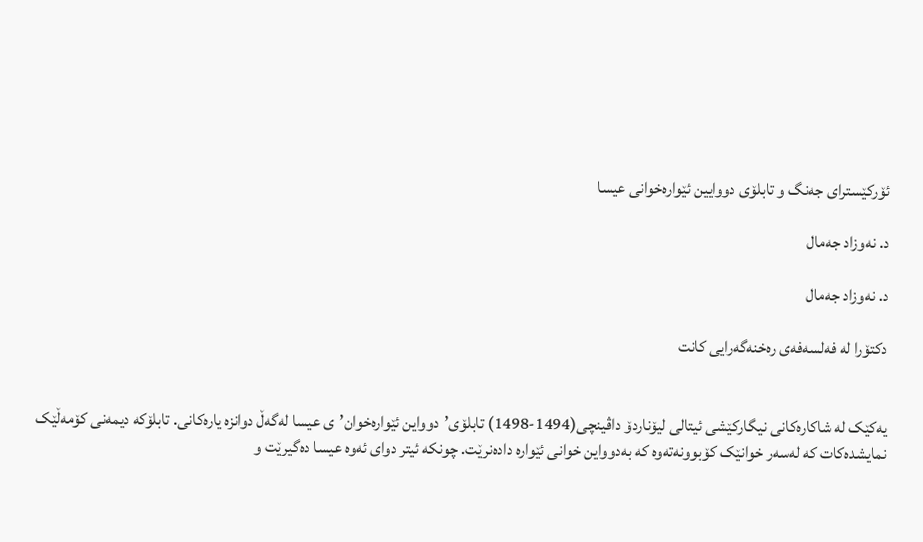ئۆرکێسترای جەنگ و تابلۆی دووایین ئێوارەخوانی عیسا

د. نەوزاد جەمال

د. نەوزاد جەمال

دکتۆرا لە فەلسەفەی رەخنەگەرایی کانت


یەکێک لە شاکارەکانی نیگارکێشی ئیتالی لیۆناردۆ داڤینچی(1494-1498) تابلۆی’دوواین ئێوارەخوان’ی عیسا لەگەڵ دوانزە یارەکانی. تابلۆکە دیمەنی کۆمەڵێک نمایشدەکات کە لەسەر خوانێک کۆبوونەتەوە کە بەدوواین خوانی ئێوارە دادەنرێت. چونکە ئیتر دوای ئەوە عیسا دەگیرێت و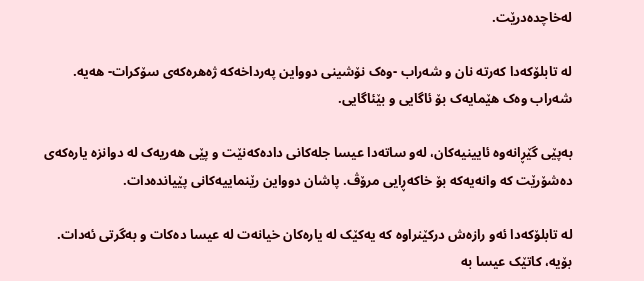لەخاچدەدرێت.

لە تابلۆکەدا کەرتە نان و شەراب -وەک نۆشینی دوواین پەرداخەکە ژەهرەکەی سۆکرات- هەیە. شەراب وەک هێمایەک بۆ ئاگایی و بێئاگایی.

بەپێی گێڕانەوە ئایینیەکان، لەو ساتەدا عیسا جلەکانی دادەکەنێت و پێی هەریەک لە دوانزە یارەکەی دەشۆرێت کە وانەیەکە بۆ خاکەڕایی مرۆڤ. پاشان دوواین رێنماییەکانی پێیاندەدات.

لە تابلۆکەدا ئەو رازەش درکێنراوە کە یەکێک لە یارەکان خیانەت لە عیسا دەکات و بەگرتی ئەدات. بۆیە، کاتێک عیسا بە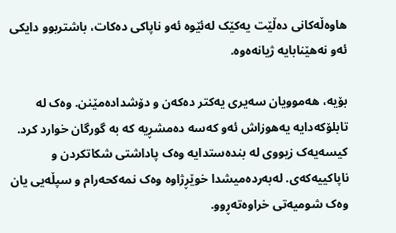هاوەڵەکانی دەڵێت یەکێک لەئێوە ئەو ناپاکی دەکات، باشتربوو دایکی ئەو نەهێنابایە ژیانەەوە.

بۆیە، هەموویان سەیری یەکتر دەکەن و دۆشدادەمێنن. وەک لە تابلۆکەدایە یەهوزاش ئەو کەسە دەمشڕیە کە بە گورگان خوارد کرد. کیسەیەک زیووی لە بندەستدایە وەک پاداشتی شکاتکردن و ناپاکییەکەی. لەبەردەمیشدا خوێڕژاوە وەک نمەکحەرام و سپڵەیی یان وەک شومیەتی خراوەتەڕوو.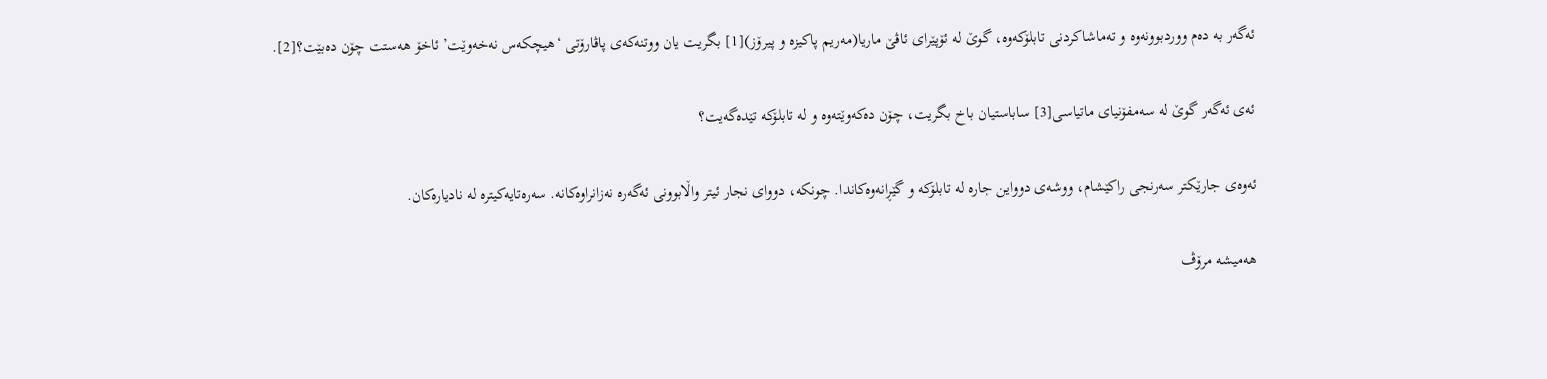ئەگەر بە دەم ووردبوونەوە و تەماشاکردنی تابلۆکەوە، گوێ لە ئۆپێرای ئاڤێ ماریا(مەریم پاکیزە و پیرۆز)[1] بگریت یان ووتنەکەی پاڤارۆتی ‘هیچکەس نەخەوێت’ ئاخۆ هەستت چۆن دەبێت؟[2].

ئەی ئەگەر گوێ لە سەمفۆنیای ماتیاسی[3] ساباستیان باخ بگریت، چۆن دەکەوێتەوە و لە تابلۆکە تێدەگەیت؟

ئەوەی جارێکتر سەرنجی راکێشام، ووشەی دوواین جارە لە تابلۆکە و گێڕانەوەکاندا. چونکە، دووای نجار ئیتر واڵابوونی ئەگەرە نەزانراوەکانە. سەرەتایەکیترە لە نادیارەکان.

هەمیشە مرۆڤ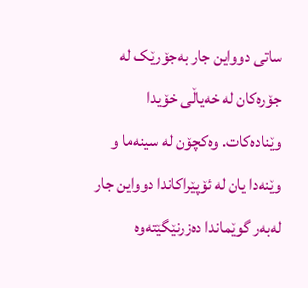ساتی دوواین جار بەجۆرێک لە جۆرەکان لە خەیاڵی خۆیدا وێنادەکات. وەکچۆن لە سینەما و وێنەدا یان لە ئۆپێراکاندا دوواین جار لەبەر گوێماندا دەزرنێگێتەوە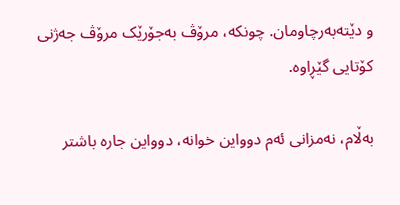و دێتەبەرچاومان. چونکە، مرۆڤ بەجۆرێک مرۆڤ جەژنی کۆتایی گێڕاوە.

بەڵام، نەمزانی ئەم دوواین خوانە، دوواین جارە باشتر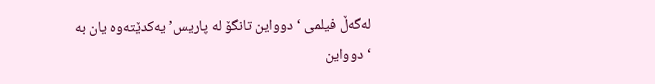لەگەڵ فیلمی ‘دوواین تانگۆ لە پاریس’ یەکدێتەوە یان بە ‘دوواین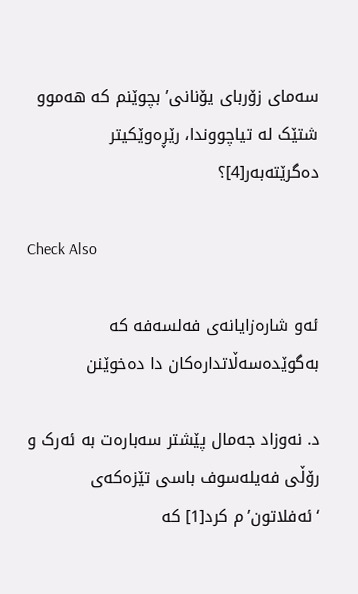سەمای زۆربای یۆنانی’ بچوێنم کە هەموو شتێک لە تیاچووندا، رێڕەوێکیتر دەگرێتەبەر[4]؟

Check Also

ئەو شارەزایانەی فەلسەفە کە بەگوێدەسەڵاتدارەکان دا دەخوێنن

د. نەوزاد جەمال پێشتر سەبارەت بە ئەرک و رۆڵی فەیلەسوف باسی تێزەکەی ‘ئەفلاتون’م کرد[1] کە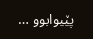پێیوابوو …